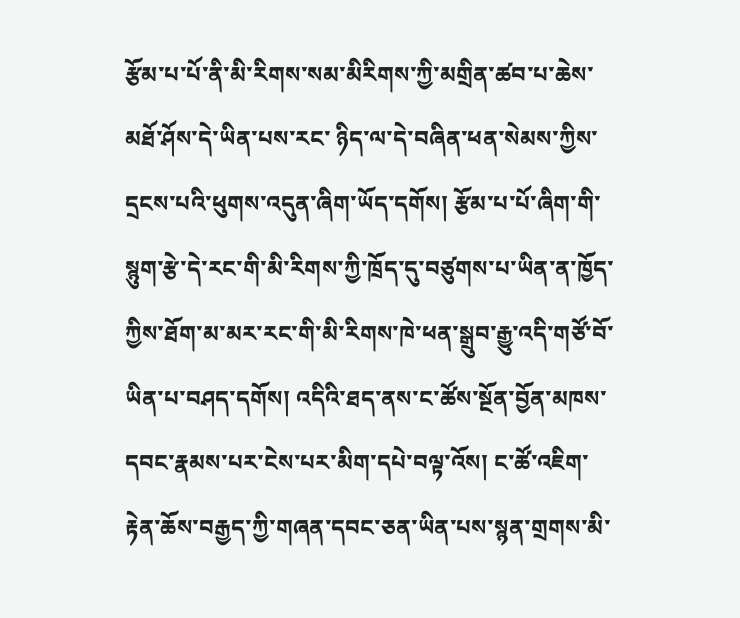རྩོམ་པ་པོ་ནི་མི་རིགས་སམ་མིརིགས་ཀྱི་མགྲིན་ཚབ་པ་ཆེས་མཐོ་ཤོས་དེ་ཡིན་པས་རང་ ཉིད་ལ་དེ་བཞིན་ཕན་སེམས་ཀྱིས་དྲངས་པའི་ཕུགས་འདུན་ཞིག་ཡོད་དགོས། རྩོམ་པ་པོ་ཞིག་གི་སྙུག་རྩེ་དེ་རང་གི་མི་རིགས་ཀྱི་ཁྲོད་དུ་བཙུགས་པ་ཡིན་ན་ཁྱོད་ཀྱིས་ཐོག་མ་མར་རང་གི་མི་རིགས་ཁེ་ཕན་སྒྲུབ་རྒྱུ་འདི་གཙོ་བོ་ཡིན་པ་བཤད་དགོས། འདིའི་ཐད་ནས་ང་ཚོས་སྔོན་བྱོན་མཁས་དབང་རྣམས་པར་ངེས་པར་མིག་དཔེ་བལྟ་འོས། ང་ཚོ་འཇིག་རྟེན་ཆོས་བརྒྱད་ཀྱི་གཞན་དབང་ཅན་ཡིན་པས་སྙན་གྲགས་མི་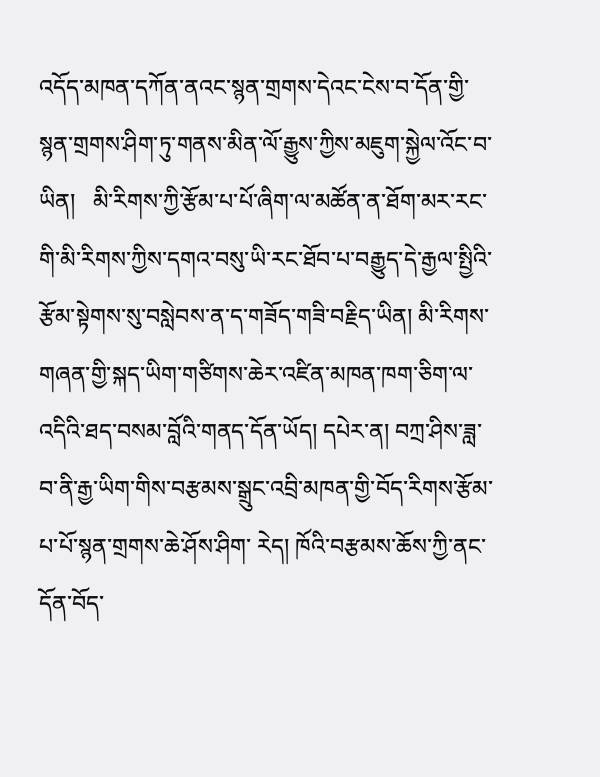འདོད་མཁན་དཀོན་ནའང་སྙན་གྲགས་དེའང་ངེས་བ་དོན་གྱི་སྙན་གྲགས་ཤིག་ཏུ་གནས་མིན་ལོ་རྒྱུས་ཀྱིས་མཇུག་སྐྱེལ་འོང་བ་ཡིན།   མི་རིགས་ཀྱི་རྩོམ་པ་པོ་ཞིག་ལ་མཚོན་ན་ཐོག་མར་རང་གི་མི་རིགས་ཀྱིས་དགའ་བསུ་ཡི་རང་ཐོབ་པ་བརྒྱུད་དེ་རྒྱལ་སྤྱིའི་རྩོམ་སྟེགས་སུ་བསླེབས་ན་ད་གཟོད་གཟི་བརྗིད་ཡིན། མི་རིགས་གཞན་གྱི་སྐད་ཡིག་གཙིགས་ཆེར་འཛིན་མཁན་ཁག་ཅིག་ལ་འདིའི་ཐད་བསམ་བློའི་གནད་དོན་ཡོད། དཔེར་ན། བཀྲ་ཤིས་ཟླ་བ་ནི་རྒྱ་ཡིག་གིས་བརྩམས་སྒྲུང་འབྲི་མཁན་གྱི་བོད་རིགས་རྩོམ་པ་པོ་སྙན་གྲགས་ཆེ་ཤོས་ཤིག་ རེད། ཁོའི་བརྩམས་ཆོས་ཀྱི་ནང་དོན་བོད་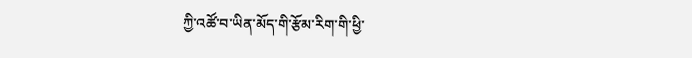ཀྱི་འཚོ་བ་ཡིན་མོད་གི་རྩོམ་རིག་གི་ཕྱི་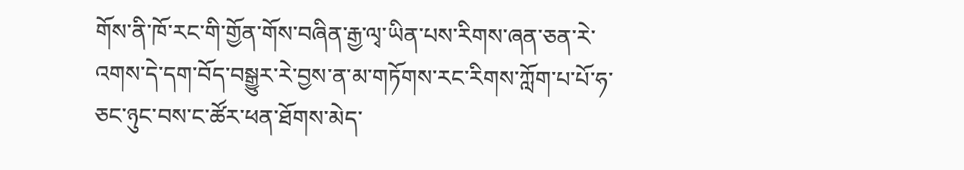གོས་ནི་ཁོ་རང་གི་གྱོན་གོས་བཞིན་རྒྱ་ལྭ་ཡིན་པས་རིགས་ཞན་ཅན་རེ་འགས་དེ་དག་བོད་བསྒྱུར་རེ་བྱས་ན་མ་གཏོགས་རང་རིགས་ཀློག་པ་པོ་ཧ་ཅང་ཉུང་བས་ང་ཚོར་ཕན་ཐོགས་མེད་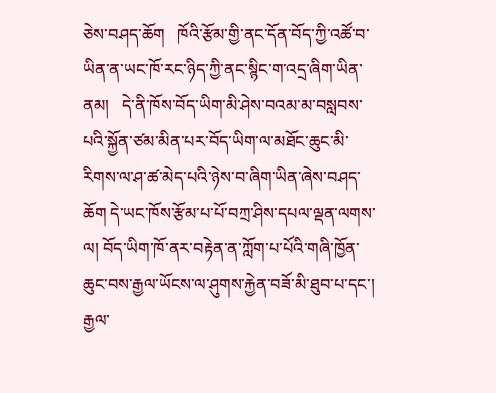ཅེས་བཤད་ཆོག   ཁོའི་རྩོམ་གྱི་ནང་དོན་བོད་ཀྱི་འཚོ་བ་ཡིན་ན་ཡང་ཁོ་རང་ཉིད་ཀྱི་ནང་སྙིང་ག་འདྲ་ཞིག་ཡིན་ནམ།   དེ་ནི་ཁོས་བོད་ཡིག་མི་ཤེས་བའམ་མ་བསླབས་པའི་སྐྱོན་ཙམ་མིན་པར་བོད་ཡིག་ལ་མཐོང་ཆུང་མི་རིགས་ལ་ཤ་ཚ་མེད་པའི་ཉེས་བ་ཞིག་ཡིན་ཞེས་བཤད་ཆོག དེ་ཡང་ཁོས་རྩོམ་པ་པོ་བཀྲ་ཤིས་དཔལ་ལྡན་ལགས་ལ། བོད་ཡིག་ཁོ་ནར་བརྟེན་ན་ཀློག་པ་པོའི་གཞི་ཁྱོན་ཆུང་བས་རྒྱལ་ཡོངས་ལ་ཤུགས་རྐྱེན་བཟོ་མི་ཐུབ་པ་དང་།   རྒྱལ་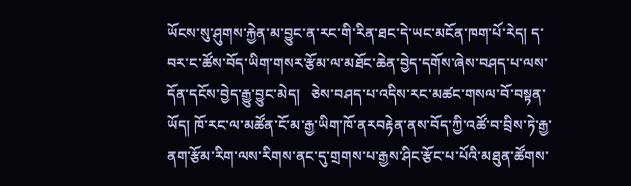ཡོངས་སུ་ཤུགས་རྐྱེན་མ་བྱུང་ན་རང་གི་རིན་ཐང་དེ་ཡང་མངོན་ཁག་པོ་རེད། ད་བར་ང་ཚོས་བོད་ཡིག་གསར་རྩོམ་ལ་མཐོང་ཆེན་བྱེད་དགོས་ཞེས་བཤད་པ་ལས་དོན་དངོས་བྱེད་རྒྱུ་བྱུང་མེད།   ཅེས་བཤད་པ་འདིས་རང་མཚང་གསལ་བོ་བསྟན་ཡོད། ཁོ་རང་ལ་མཚོན་ངོ་མ་རྒྱ་ཡིག་ཁོ་ནརབརྟེན་ནས་བོད་ཀྱི་འཚོ་བ་བྲིས་ཏེ་རྒྱ་ནག་རྩོམ་རིག་ལས་རིགས་ནང་དུ་གྲགས་པ་རྒྱས་ཤིང་རྩོང་པ་པོའི་མཐུན་ཚོགས་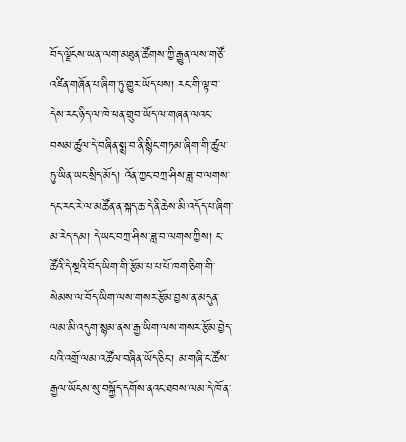བོད་ལྗོངས་ཡན་ལག་མཐུན་ཚོགས་ཀྱི་རྒྱུན་ལས་གཙོ་འཛིན་གཞོན་པ་ཞིག་ཏུ་གྱུར་ཡོད་པས། རང་གི་ལྟ་བ་དེས་རང་ཉིད་ལ་ཁེ་ཕན་གྲུབ་ཡོད་ལ་གཞན་ལའང་བསམ་ཚུལ་དེ་བཞིན་སྨྲ་བ་ནི་སྙིང་གཏམ་ཞིག་གི་ཚུལ་ཏུ་ཡིན་ཡང་སྲིད་མོད། འོན་ཀྱང་བཀྲ་ཤིས་ཟླ་བ་ལགས་དང་རང་རེ་ལ་མཚོན་ན་སྐད་ཆ་དེ་ནི་ཆེས་མི་འདོད་པ་ཞིག་མ་རེད་དམ། དེ་ཡང་བཀྲ་ཤིས་ཟླ་བ་ལགས་ཀྱིས། ང་ཚོའི་དེ་སྔའི་བོད་ཡིག་གི་རྩོམ་པ་པ་པོ་ཁག་ཅིག་གི་སེམས་ལ་བོད་ཡིག་ལས་གསར་རྩོམ་བྱས་ན་མདུན་ལམ་མི་འདུག་སྙམ་ནས་རྒྱ་ཡིག་ལས་གསར་རྩོམ་བྱེད་པའི་འགྲོ་ལམ་འཚོལ་བཞིན་ཡོད་ཅིང་། མ་གཞི་ང་ཚོས་རྒྱལ་ཡོངས་སུ་བསྐྱོད་དགོས་ནའང་ཐབས་ལམ་དེ་ཁོ་ན་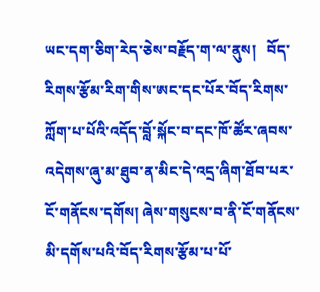ཡང་དག་ཅིག་རེད་ཅེས་བརྗོད་ག་ལ་ནུས།   བོད་རིགས་རྩོམ་རིག་གིས་ཨང་དང་པོར་བོད་རིགས་ཀློག་པ་པོའི་འདོད་བློ་སྐོང་བ་དང་ཁོ་ཚོར་ཞབས་འདེགས་ཞུ་མ་ཐུབ་ན་མིང་དེ་འདྲ་ཞིག་ཐོབ་པར་ངོ་གནོངས་དགོས། ཞེས་གསུངས་བ་ནི་ངོ་གནོངས་མི་དགོས་པའི་བོད་རིགས་རྩོམ་པ་པོ་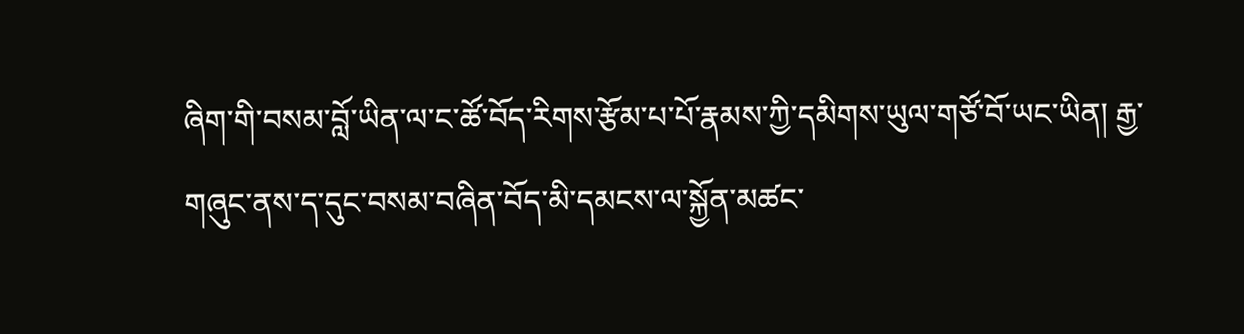ཞིག་གི་བསམ་བློ་ཡིན་ལ་ང་ཚོ་བོད་རིགས་རྩོམ་པ་པོ་རྣམས་ཀྱི་དམིགས་ཡུལ་གཙོ་བོ་ཡང་ཡིན། རྒྱ་གཞུང་ནས་ད་དུང་བསམ་བཞིན་བོད་མི་དམངས་ལ་སྐྱོན་མཚང་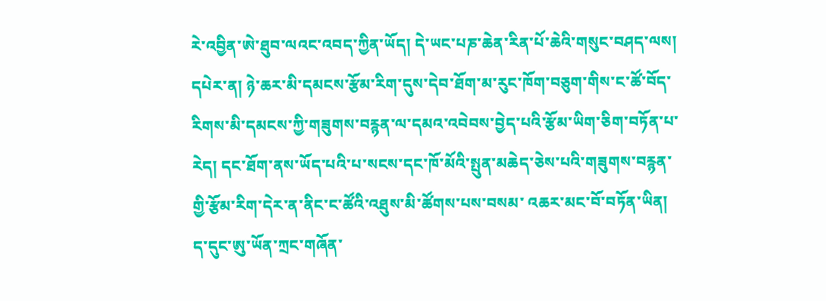རེ་འབྱིན་ཨེ་ཐུབ་ལའང་འབད་ཀྱིན་ཡོད། དེ་ཡང་པཎ་ཆེན་རིན་པོ་ཆེའི་གསུང་བཤད་ལས།   དཔེར་ན། ཉེ་ཆར་མི་དམངས་རྩོམ་རིག་དུས་དེབ་ཐོག་མ་རུང་ཁོག་བཅུག་གིས་ང་ཚོ་བོད་རིགས་མི་དམངས་ཀྱི་གཟུགས་བརྙན་ལ་དམའ་འབེབས་བྱེད་པའི་རྩོམ་ཡིག་ཅིག་བཏོན་པ་རེད། དང་ཐོག་ནས་ཡོད་པའི་པ་སངས་དང་ཁོ་མོའི་སྤུན་མཆེད་ཅེས་པའི་གཟུགས་བརྙན་གྱི་རྩོམ་རིག་དེར་ན་ནིང་ང་ཚོའི་འཐུས་མི་ཚོགས་པས་བསམ་ འཆར་མང་བོ་བཏོན་ཡིན། ད་དུང་ཨུ་ཡོན་ཀྲང་གཞོན་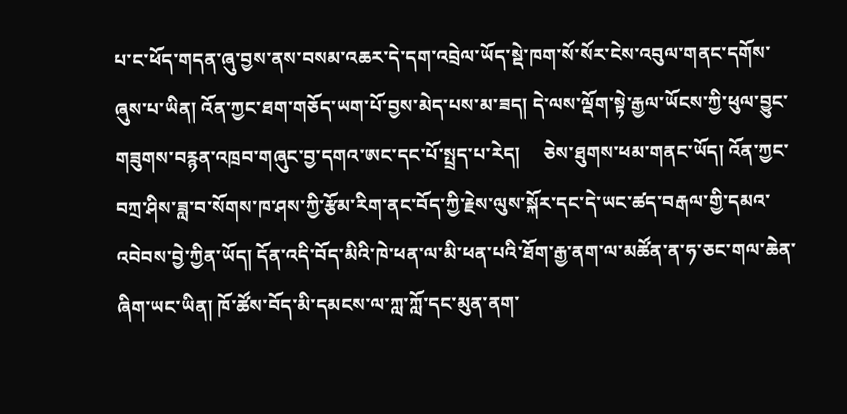པ་ང་ཕོད་གདན་ཞུ་བྱས་ནས་བསམ་འཆར་དེ་དག་འབྲེལ་ཡོད་སྡེ་ཁག་སོ་སོར་ངེས་འབུལ་གནང་དགོས་ཞུས་པ་ཡིན། འོན་ཀྱང་ཐག་གཅོད་ཡག་པོ་བྱས་མེད་པས་མ་ཟད། དེ་ལས་ལྡོག་སྟེ་རྒྱལ་ཡོངས་ཀྱི་ཕུལ་བྱུང་གཟུགས་བརྙན་འཁྲབ་གཞུང་བྱ་དགའ་ཨང་དང་པོ་སྤྲད་པ་རེད།     ཅེས་ཐུགས་ཕམ་གནང་ཡོད། འོན་ཀྱང་བཀྲ་ཤིས་ཟླ་བ་སོགས་ཁ་ཤས་ཀྱི་རྩོམ་རིག་ནང་བོད་ཀྱི་རྗེས་ལུས་སྐོར་དང་དེ་ཡང་ཚད་བརྒལ་གྱི་དམའ་འབེབས་བྱེ་ཀྱིན་ཡོད། དོན་འདི་བོད་མིའི་ཁེ་ཕན་ལ་མི་ཕན་པའི་ཐོག་རྒྱ་ནག་ལ་མཚོན་ན་ཧ་ཅང་གལ་ཆེན་ཞིག་ཡང་ཡིན། ཁོ་ཚོས་བོད་མི་དམངས་ལ་ཀླ་ཀློ་དང་མུན་ནག་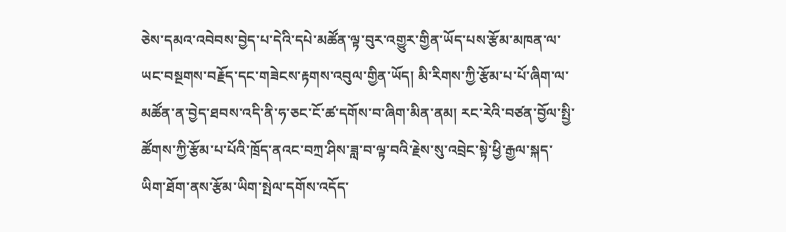ཅེས་དམའ་འབེབས་བྱེད་པ་དེའི་དཔེ་མཚོན་ལྟ་བུར་འགྱུར་གྱིན་ཡོད་པས་རྩོམ་མཁན་ལ་ཡང་བསྔགས་བརྗོད་དང་གཟེངས་རྟགས་འབུལ་གྱིན་ཡོད། མི་རིགས་ཀྱི་རྩོམ་པ་པོ་ཞིག་ལ་མཚོན་ན་བྱེད་ཐབས་འདི་ནི་ཧ་ཅང་ངོ་ཚ་དགོས་བ་ཞིག་མིན་ནམ། རང་རེའི་བཙན་བྱོལ་སྤྱི་ཚོགས་ཀྱི་རྩོམ་པ་པོའི་ཁྲོད་ནའང་བཀྲ་ཤིས་ཟླ་བ་ལྟ་བའི་རྗེས་སུ་འབྲེང་སྟེ་ཕྱི་རྒྱལ་སྐད་ཡིག་ཐོག་ནས་རྩོམ་ཡིག་སྤེལ་དགོས་འདོད་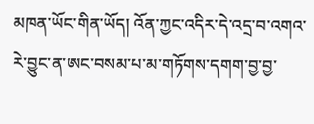མཁན་ཡོང་གིན་ཡོད། འོན་ཀྱང་འདིར་དེ་འདྲ་བ་འགའ་རེ་བྱུང་ན་ཨང་བསམ་པ་མ་གཏོགས་དགག་བྱ་བྱ་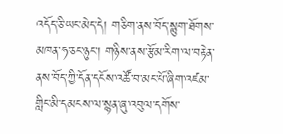འདོད་ཅི་ཡང་མེད་དེ། གཅིག་ནས་བོད་སྙུག་ཐོགས་མཁན་ཧ་ཅང་ཉུང་། གཉིས་ནས་རྩོམ་རིག་ལ་བརྟེན་ནས་བོད་ཀྱི་དོན་དངོས་འཚོ་བ་མང་པོ་ཞིག་འཛམ་གླིང་མི་དམངས་ལ་སྙན་ཞུ་འབུལ་དགོས་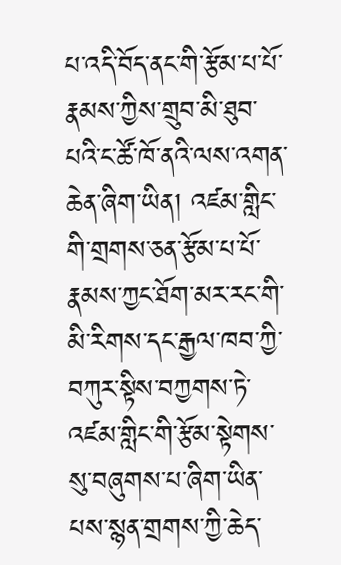པ་འདི་བོད་ནང་གི་རྩོམ་པ་པོ་རྣམས་ཀྱིས་གྲུབ་མི་ཐུབ་པའི་ང་ཚོ་ཁོ་ནའི་ལས་འགན་ཆེན་ཞིག་ཡིན། འཛམ་གླིང་གི་གྲགས་ཅན་རྩོམ་པ་པོ་རྣམས་ཀྱང་ཐོག་མར་རང་གི་མི་རིགས་དང་རྒྱལ་ཁབ་ཀྱི་བཀུར་སྟིས་བཀྱགས་ཏེ་འཛམ་གླིང་གི་རྩོམ་སྟེགས་སུ་བཞུགས་པ་ཞིག་ཡིན་པས་སྙན་གྲགས་ཀྱི་ཆེད་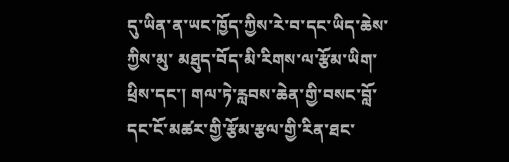དུ་ཡིན་ན་ཡང་ཁྱོད་ཀྱིས་རེ་བ་དང་ཡིད་ཆེས་ཀྱིས་མུ་ མཐུད་བོད་མི་རིགས་ལ་རྩོམ་ཡིག་ཕྲིས་དང་། གལ་ཏེ་རླབས་ཆེན་གྱི་བསང་བློ་དང་ངོ་མཚར་གྱི་རྩོམ་རྩལ་གྱི་རིན་ཐང་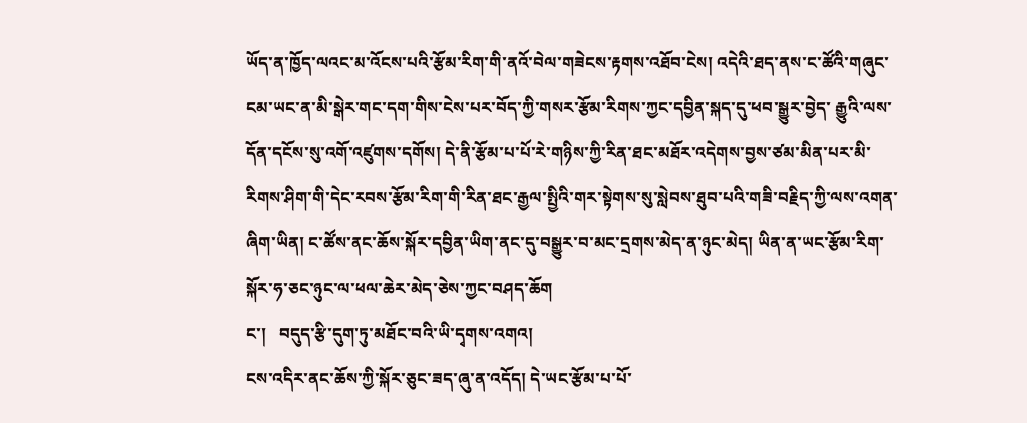ཡོད་ན་ཁྱོད་ལའང་མ་འོངས་པའི་རྩོམ་རིག་གི་ནའོ་བེལ་གཟེངས་རྟགས་འཐོབ་ངེས། འདེའི་ཐད་ནས་ང་ཚོའི་གཞུང་ངམ་ཡང་ན་མི་སྒེར་གང་དག་གིས་ངེས་པར་བོད་ཀྱི་གསར་རྩོམ་རིགས་ཀྱང་དབྱིན་སྐད་དུ་ཕབ་སྒྱུར་བྱེད་ རྒྱུའི་ལས་དོན་དངོས་སུ་འགོ་འཛུགས་དགོས། དེ་ནི་རྩོམ་པ་པོ་རེ་གཉིས་ཀྱི་རིན་ཐང་མཐོར་འདེགས་བྱས་ཙམ་མིན་པར་མི་རིགས་ཤིག་གི་དེང་རབས་རྩོམ་རིག་གི་རིན་ཐང་རྒྱལ་སྤྱིའི་གར་སྟེགས་སུ་སླེབས་ཐུབ་པའི་གཟི་བརྗིད་ཀྱི་ལས་འགན་ཞིག་ཡིན། ང་ཚོས་ནང་ཆོས་སྐོར་དབྱིན་ཡིག་ནང་དུ་བསྒྱུར་བ་མང་དྲགས་མེད་ན་ཉུང་མེད། ཡིན་ན་ཡང་རྩོམ་རིག་སྐོར་ཧ་ཅང་ཉུང་ལ་ཕལ་ཆེར་མེད་ཅེས་ཀྱང་བཤད་ཆོག
ང་།   བདུད་རྩི་དུག་ཏུ་མཐོང་བའི་ཡི་དྭགས་འགའ།
ངས་འདིར་ནང་ཆོས་ཀྱི་སྐོར་ཅུང་ཟད་ཞུ་ན་འདོད། དེ་ཡང་རྩོམ་པ་པོ་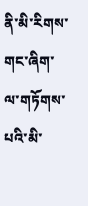ནི་མི་རིགས་གང་ཞིག་ལ་གཏོགས་པའི་མི་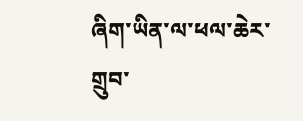ཞིག་ཡིན་ལ་ཕལ་ཆེར་གྲུབ་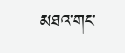མཐའ་གང་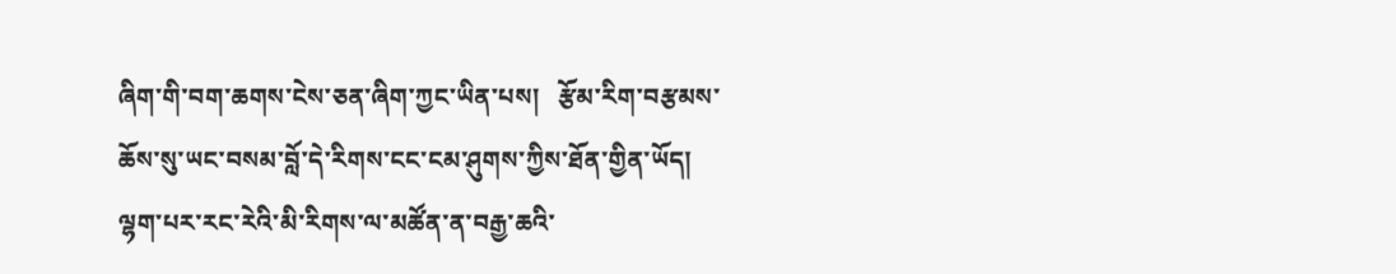ཞིག་གི་བག་ཆགས་ངེས་ཅན་ཞིག་ཀྱང་ཡིན་པས།   རྩོམ་རིག་བརྩམས་ཆོས་སུ་ཡང་བསམ་བློ་དེ་རིགས་ངང་ངམ་ཤུགས་ཀྱིས་ཐོན་གྱིན་ཡོད། ལྷག་པར་རང་རེའི་མི་རིགས་ལ་མཚོན་ན་བརྒྱ་ཆའི་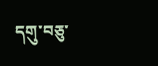དགུ་བཅུ་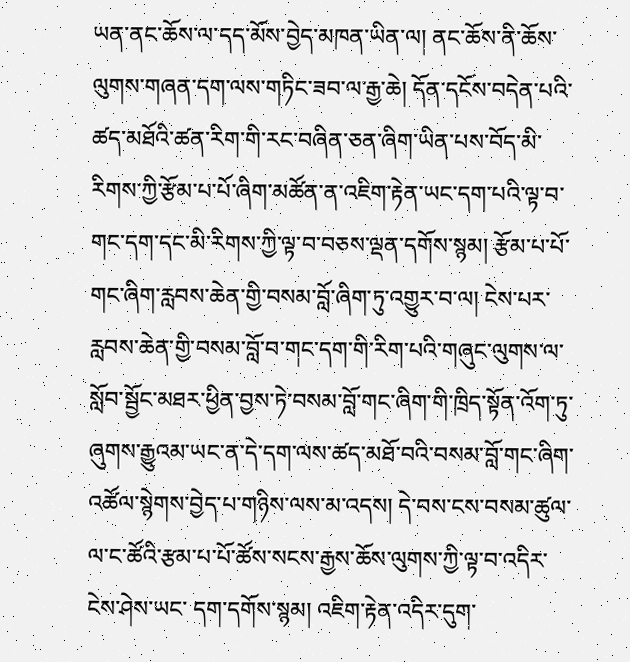ཡན་ནང་ཆོས་ལ་དད་མོས་བྱེད་མཁན་ཡིན་ལ། ནང་ཆོས་ནི་ཆོས་ལུགས་གཞན་དག་ལས་གཏིང་ཟབ་ལ་རྒྱ་ཆེ། དོན་དངོས་བདེན་པའི་ཚད་མཐོའི་ཚན་རིག་གི་རང་བཞིན་ཅན་ཞིག་ཡིན་པས་བོད་མི་རིགས་ཀྱི་རྩོམ་པ་པོ་ཞིག་མཚོན་ན་འཇིག་རྟེན་ཡང་དག་པའི་ལྟ་བ་གང་དག་དང་མི་རིགས་ཀྱི་ལྟ་བ་བཅས་ལྡན་དགོས་སྙམ། རྩོམ་པ་པོ་གང་ཞིག་རླབས་ཆེན་གྱི་བསམ་བློ་ཞིག་ཏུ་འགྱུར་བ་ལ། ངེས་པར་རླབས་ཆེན་གྱི་བསམ་བློ་བ་གང་དག་གི་རིག་པའི་གཞུང་ལུགས་ལ་སློབ་སྦྱོང་མཐར་ཕྱིན་བྱས་ཏེ་བསམ་བློ་གང་ཞིག་གི་ཁྲིད་སྟོན་འོག་ཏུ་ཞུགས་རྒྱུའམ་ཡང་ན་དེ་དག་ལས་ཚད་མཐོ་བའི་བསམ་བློ་གང་ཞིག་འཚོལ་སྙེགས་བྱེད་པ་གཉིས་ལས་མ་འདས། དེ་བས་ངས་བསམ་ཚུལ་ལ་ང་ཚོའི་རྩམ་པ་པོ་ཚོས་སངས་རྒྱས་ཆོས་ལུགས་ཀྱི་ལྟ་བ་འདིར་ངེས་ཤེས་ཡང་ དག་དགོས་སྙམ། འཇིག་རྟེན་འདིར་དུག་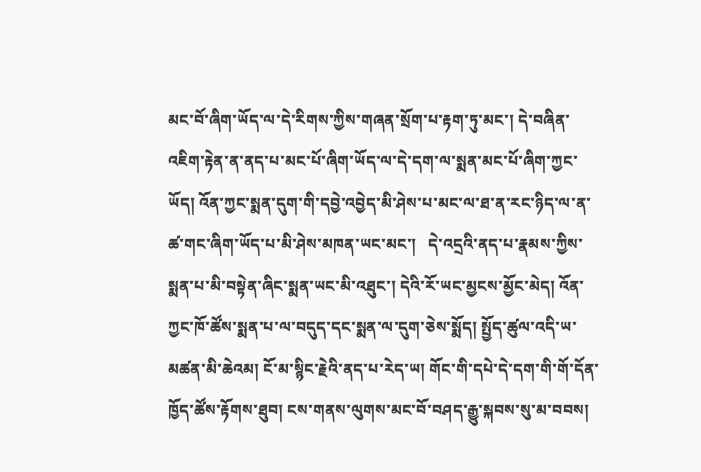མང་བོ་ཞིག་ཡོད་ལ་དེ་རིགས་ཀྱིས་གཞན་སྲོག་པ་རྟག་ཏུ་མང་། དེ་བཞིན་འཇིག་རྟེན་ན་ནད་པ་མང་པོ་ཞིག་ཡོད་ལ་དེ་དག་ལ་སྨན་མང་པོ་ཞིག་ཀྱང་ཡོད། འོན་ཀྱང་སྨན་དུག་གི་དབྱེ་འབྱེད་མི་ཤེས་པ་མང་ལ་ཐ་ན་རང་ཉིད་ལ་ན་ཚ་གང་ཞིག་ཡོད་པ་མི་ཤེས་མཁན་ཡང་མང་།   དེ་འདྲའི་ནད་པ་རྣམས་ཀྱིས་སྨན་པ་མི་བསྟེན་ཞིང་སྨན་ཡང་མི་འཐུང་། དེའི་རོ་ཡང་མྱངས་མྱོང་མེད། འོན་ཀྱང་ཁོ་ཚོས་སྨན་པ་ལ་བདུད་དང་སྨན་ལ་དུག་ཅེས་སྨོད། སྤྱོད་ཚུལ་འདི་ཡ་མཚན་མི་ཆེའམ། ངོ་མ་སྙིང་རྗེའི་ནད་པ་རེད་ཡ། གོང་གི་དཔེ་དེ་དག་གི་གོ་དོན་ཁྱོད་ཚོས་རྟོགས་ཐུབ། ངས་གནས་ལུགས་མང་བོ་བཤད་རྒྱུ་སྐབས་སུ་མ་བབས།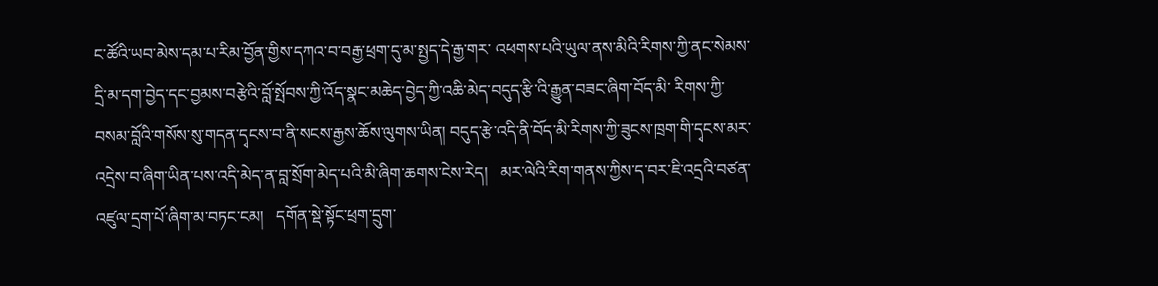ང་ཚོའི་ཡབ་མེས་དམ་པ་རིམ་བྱོན་གྱིས་དཀའ་བ་བརྒྱ་ཕྲག་དུ་མ་སྤྱད་དེ་རྒྱ་གར་ འཕགས་པའི་ཡུལ་ནས་མིའི་རིགས་ཀྱི་ནང་སེམས་དྲི་མ་དག་བྱེད་དང་བྱམས་བརྩེའི་བློ་སྤོབས་ཀྱི་འོད་སྣང་མཆེད་བྱེད་ཀྱི་འཆི་མེད་བདུད་རྩི་འི་རྒྱུན་བཟང་ཞིག་བོད་མི་ རིགས་ཀྱི་བསམ་བློའི་གསོས་སུ་གདན་དྭངས་བ་ནི་སངས་རྒྱས་ཆོས་ལུགས་ཡིན། བདུད་རྩེ་འདི་ནི་བོད་མི་རིགས་ཀྱི་ཟུངས་ཁྲག་གི་དྭངས་མར་འདྲེས་བ་ཞིག་ཡིན་པས་འདི་མེད་ན་བླ་སྲོག་མེད་པའི་མི་ཞིག་ཆགས་ངེས་རེད།   མར་ལེའི་རིག་གནས་ཀྱིས་ད་བར་ཇི་འདྲའི་བཙན་འཛུལ་དྲག་པོ་ཞིག་མ་བཏང་ངམ།   དགོན་སྡེ་སྟོང་ཕྲག་དྲུག་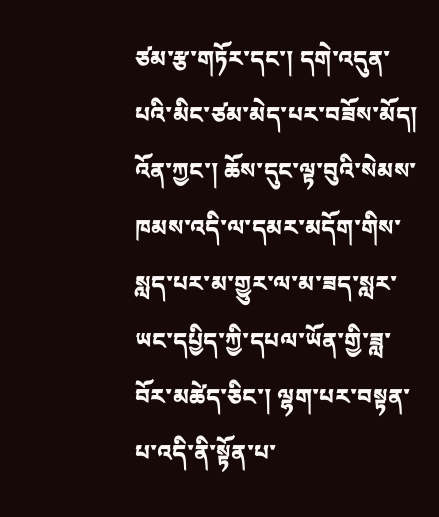ཙམ་རྩ་གཏོར་དང་། དགེ་འདུན་པའི་མིང་ཙམ་མེད་པར་བཟོས་མོད། འོན་ཀྱང་། ཆོས་དུང་ལྟ་བུའི་སེམས་ཁམས་འདི་ལ་དམར་མདོག་གིས་སླད་པར་མ་གྱུར་ལ་མ་ཟད་སླར་ཡང་དཔྱིད་ཀྱི་དཔལ་ཡོན་གྱི་ཟླ་བོར་མཚེད་ཅིང་། ལྷག་པར་བསྟན་པ་འདི་ནི་སྟོན་པ་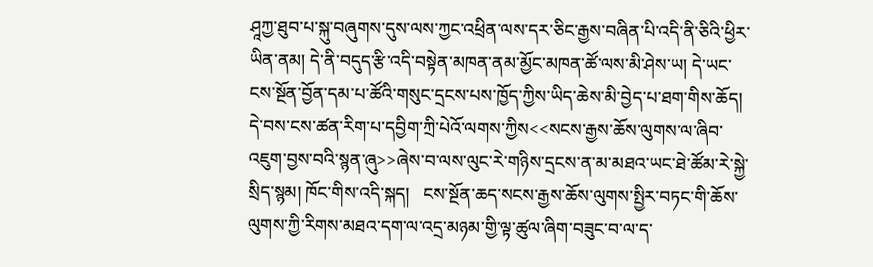ཤཱཀྱ་ཐུབ་པ་སྐུ་བཞུགས་དུས་ལས་ཀྱང་འཕྲིན་ལས་དར་ཅིང་རྒྱས་བཞིན་པི་འདི་ནི་ཅིའི་ཕྱིར་ཡིན་ནམ། དེ་ནི་བདུད་རྩི་འདི་བསྟེན་མཁན་ནམ་མྱོང་མཁན་ཚོ་ལས་མི་ཤེས་ཡ། དེ་ཡང་ངས་སྔོན་བྱོན་དམ་པ་ཚོའི་གསུང་དྲངས་པས་ཁྱོད་ཀྱིས་ཡིད་ཆེས་མི་བྱེད་པ་ཐག་གིས་ཆོད། དེ་བས་ངས་ཚན་རིག་པ་དབྱིག་ཀྲི་པེའོ་ལགས་ཀྱིས<<སངས་རྒྱས་ཆོས་ལུགས་ལ་ཞིབ་འཇུག་བྱས་བའི་སྙན་ཞུ>>ཞེས་བ་ལས་ལུང་རེ་གཉིས་དྲངས་ན་མ་མཐའ་ཡང་ཐེ་ཚོམ་རེ་སྐྱེ་སྲིད་སྙམ། ཁོང་གིས་འདི་སྐད།   ངས་སྔོན་ཆད་སངས་རྒྱས་ཆོས་ལུགས་སྤྱིར་བཏང་གི་ཆོས་ལུགས་ཀྱི་རིགས་མཐའ་དག་ལ་འདྲ་མཉམ་གྱི་ལྟ་ཚུལ་ཞིག་བཟུང་བ་ལ་ད་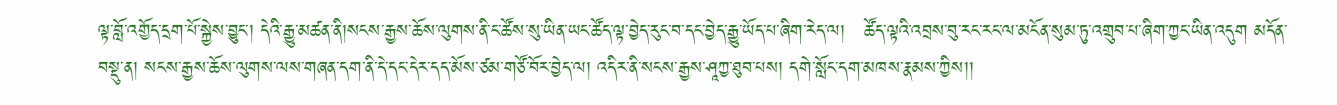ལྟ་བློ་འགྱོད་དྲག་པོ་སྐྱེས་བྱུང་། དེའི་རྒྱུ་མཚན་ནི།སངས་རྒྱས་ཆོས་ལུགས་ནི་ང་ཚོས་སུ་ཡིན་ཡང་ཚོད་ལྟ་བྱེད་རུང་བ་དང་བྱེད་རྒྱུ་ཡོད་པ་ཞིག་རེད་ལ།   ཚོད་ལྟའི་འབྲས་བུ་རང་རང་ལ་མངོན་སུམ་ཏུ་འགྲུབ་པ་ཞིག་ཀྱང་ཡིན་འདུག མདོན་བསྡུ་ན། སངས་རྒྱས་ཆོས་ལུགས་ལས་གཞན་དག་ནི་དེ་དང་དེར་དད་མོས་ཙམ་གཙོ་བོར་བྱེད་ལ། འདིར་ནི་སངས་རྒྱས་ཤཱཀྱ་ཐུབ་པས། དགེ་སློང་དག་མཁས་རྣམས་ཀྱིས།།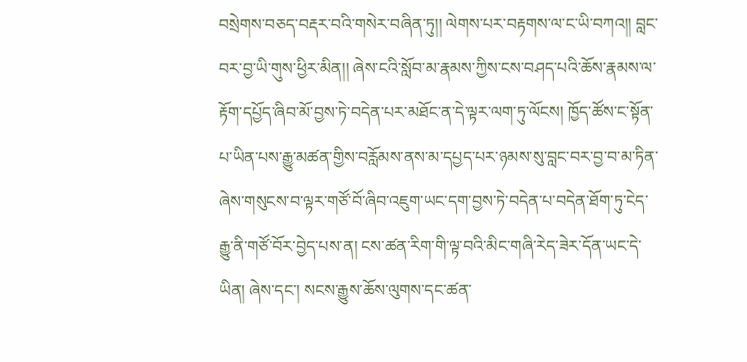བསྲེགས་བཅད་བརྡར་བའི་གསེར་བཞིན་ཏུ།། ལེགས་པར་བརྟགས་ལ་ང་ཡི་བཀའ།། བླང་བར་བྱ་ཡི་གུས་ཕྱིར་མིན།། ཞེས་ངའི་སློབ་མ་རྣམས་ཀྱིས་ངས་བཤད་པའི་ཆོས་རྣམས་ལ་རྟོག་དཔྱོད་ཞིབ་མོ་བྱས་ཏེ་བདེན་པར་མཐོང་ན་དེ་ལྟར་ལག་ཏུ་ལོངས། ཁྱོད་ཚོས་ང་སྟོན་པ་ཡིན་པས་རྒྱུ་མཚན་གྱིས་བརློམས་ནས་མ་དཔྱད་པར་ཉམས་སུ་བླང་བར་བྱ་བ་མ་ཏིན་ཞེས་གསུངས་བ་ལྟར་གཙོ་བོ་ཞིབ་འཇུག་ཡང་དག་བྱས་ཏེ་བདེན་པ་བདེན་ཐོག་ཏུ་ངེད་རྒྱུ་ནི་གཙོ་བོར་བྱེད་པས་ན། ངས་ཚན་རིག་གི་ལྟ་བའི་མིང་གཞི་རེད་ཟེར་དོན་ཡང་དེ་ཡིན། ཞེས་དང་། སངས་རྒྱུས་ཆོས་ལུགས་དང་ཚན་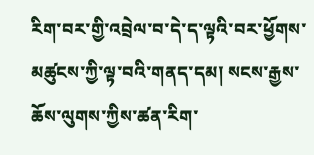རིག་བར་གྱི་འབྲེལ་བ་དེ་ད་ལྟའི་བར་ཕྱོགས་མཚུངས་ཀྱི་ལྟ་བའི་གནད་དམ། སངས་རྒྱས་ཆོས་ལུགས་ཀྱིས་ཚན་རིག་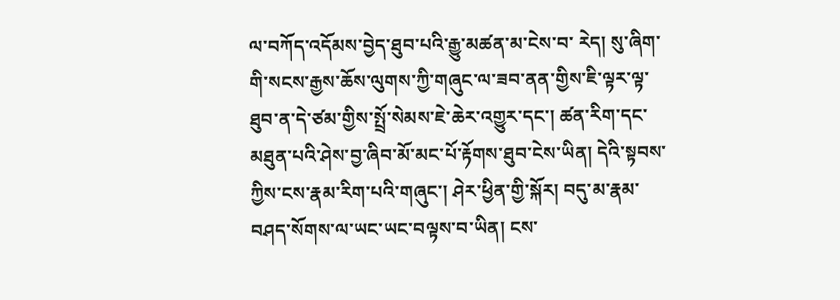ལ་བཀོད་འདོམས་བྱེད་ཐུབ་པའི་རྒྱུ་མཚན་མ་ངེས་བ་ རེད། སུ་ཞིག་གི་སངས་རྒྱས་ཆོས་ལུགས་ཀྱི་གཞུང་ལ་ཟབ་ནན་གྱིས་ཇི་ལྟར་ལྟ་ཐུབ་ན་དེ་ཙམ་གྱིས་སྤྲོ་སེམས་ཇེ་ཆེར་འགྱུར་དང་། ཚན་རིག་དང་མཐུན་པའི་ཤེས་བྱ་ཞིབ་མོ་མང་པོ་རྟོགས་ཐུབ་ངེས་ཡིན། དེའི་སྟབས་ཀྱིས་ངས་རྣམ་རིག་པའི་གཞུང་། ཤེར་ཕྱིན་གྱི་སྐོར། བདུ་མ་རྣམ་བཤད་སོགས་ལ་ཡང་ཡང་བལྟས་བ་ཡིན། ངས་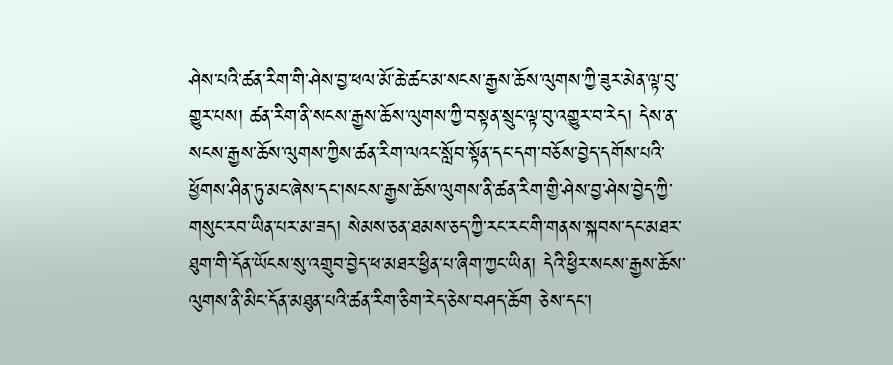ཤེས་པའི་ཚན་རིག་གི་ཤེས་བྱ་ཕལ་མོ་ཆེ་ཚང་མ་སངས་རྒྱས་ཆོས་ལུགས་ཀྱི་ཟུར་མེན་ལྟ་བུ་གྱུར་པས། ཚན་རིག་ནི་སངས་རྒྱས་ཆོས་ལུགས་ཀྱི་བསྟན་སྲུང་ལྟ་བུ་འགྱུར་བ་རེད། དེས་ན་སངས་རྒྱས་ཆོས་ལུགས་ཀྱིས་ཚན་རིག་ལའང་སློབ་སྟོན་དང་དག་བཅོས་བྱེད་དགོས་པའི་ཕྱོགས་ཤིན་ཏུ་མང་ཞེས་དང་།སངས་རྒྱས་ཆོས་ལུགས་ནི་ཚན་རིག་གྱི་ཤེས་བྱ་ཤེས་བྱེད་ཀྱི་གསུང་རབ་ཡིན་པར་མ་ཟད། སེམས་ཅན་ཐམས་ཅད་ཀྱི་རང་རང་གི་གནས་སྐབས་དང་མཐར་ཐུག་གི་དོན་ཡོངས་སུ་འགྲུབ་བྱེད་ཕ་མཐར་ཕྱིན་པ་ཞིག་ཀྱང་ཡིན། དེའི་ཕྱིར་སངས་རྒྱས་ཆོས་ལུགས་ནི་མིང་དོན་མཐུན་པའི་ཚན་རིག་ཅིག་རེད་ཅེས་བཤད་ཆོག ཅེས་དང་།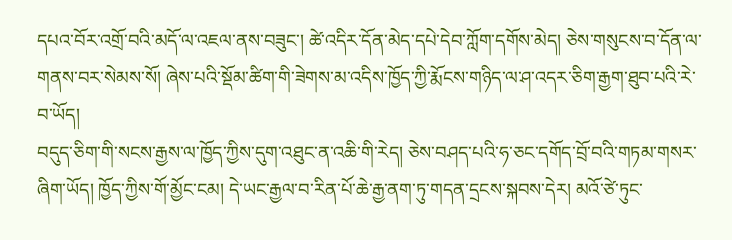དཔའ་བོར་འགྲོ་བའི་མདོ་ལ་འཇལ་ནས་བཟུང་། ཚེ་འདིར་དོན་མེད་དཔེ་དེབ་ཀློག་དགོས་མེད། ཅེས་གསུངས་བ་དོན་ལ་གནས་བར་སེམས་སོ། ཞེས་པའི་སྡོམ་ཚིག་གི་ཟེགས་མ་འདིས་ཁྱོད་ཀྱི་རྨོངས་གཉིད་ལ་ཤ་འདར་ཅིག་རྒྱག་ཐུབ་པའི་རེ་བ་ཡོད།
བདུད་ཅིག་གི་སངས་རྒྱས་ལ་ཁྱོད་ཀྱིས་དུག་འཐུང་ན་འཆི་གི་རེད། ཅེས་བཤད་པའི་ཧ་ཅང་དགོད་བྲོ་བའི་གཏམ་གསར་ཞིག་ཡོད། ཁྱོད་ཀྱིས་གོ་མྱོང་ངམ། དེ་ཡང་རྒྱལ་བ་རིན་པོ་ཆེ་རྒྱ་ནག་ཏུ་གདན་དྲངས་སྐབས་དེར། མའོ་ཙེ་ཏུང་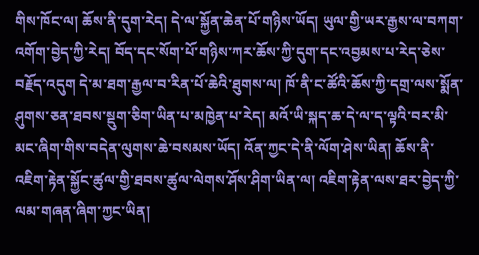གིས་ཁོང་ལ། ཆོས་ནི་དུག་རེད། དེ་ལ་སྐྱོན་ཆེན་པོ་གཉིས་ཡོད། ཡུལ་གྱི་ཡར་རྒྱས་ལ་བཀག་འགོག་བྱེད་ཀྱི་རེད། བོད་དང་སོག་པོ་གཉིས་ཀར་ཆོས་ཀྱི་དུག་དང་འབྱམས་པ་རེད་ཅེས་བརྗོད་འདུག དེ་མ་ཐག་རྒྱལ་བ་རིན་པོ་ཆེའི་ཐུགས་ལ། ཁོ་ནི་ང་ཚོའི་ཆོས་ཀྱི་དགྲ་ལས་སྨོན་ཤུགས་ཅན་ཐབས་སྡུག་ཅིག་ཡིན་པ་མཁྱེན་པ་རེད། མའོ་ཡི་སྐད་ཆ་དེ་ལ་ད་ལྟའི་བར་མི་མང་ཞིག་གིས་བདེན་ལུགས་ཆེ་བསམས་ཡོད། འོན་ཀྱང་དེ་ནི་ལོག་ཤེས་ཡིན། ཆོས་ནི་འཇིག་རྟེན་སྐྱོང་ཚུལ་གྱི་ཐབས་ཚུལ་ལེགས་ཤོས་ཤིག་ཡིན་ལ། འཇིག་རྟེན་ལས་ཐར་བྱེད་ཀྱི་ལམ་གཞན་ཞིག་ཀྱང་ཡིན།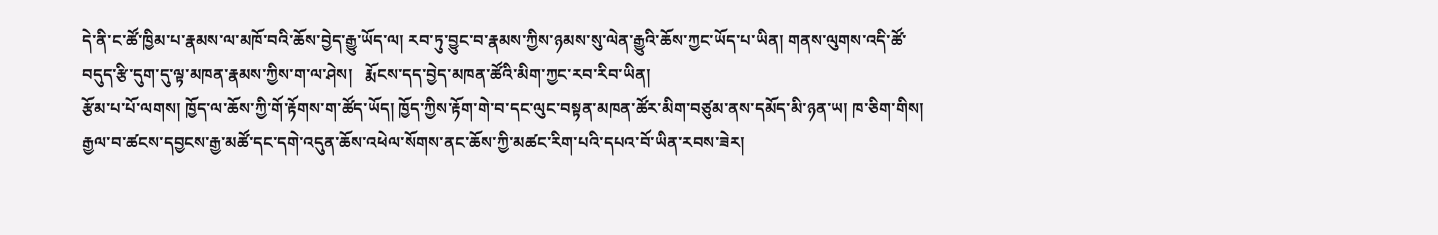དེ་ནི་ང་ཚོ་ཁྱིམ་པ་རྣམས་ལ་མཁོ་བའི་ཆོས་བྱེད་རྒྱུ་ཡོད་ལ། རབ་ཏུ་བྱུང་བ་རྣམས་ཀྱིས་ཉམས་སུ་ལེན་རྒྱུའི་ཆོས་ཀྱང་ཡོད་པ་ཡིན། གནས་ལུགས་འདི་ཚོ་བདུད་རྩི་དུག་དུ་ལྟ་མཁན་རྣམས་ཀྱིས་ག་ལ་ཤེས།   རྨོངས་དད་བྱེད་མཁན་ཚོའི་མིག་ཀྱང་རབ་རིབ་ཡིན།
རྩོམ་པ་པོ་ལགས། ཁྱོད་ལ་ཆོས་ཀྱི་གོ་རྟོགས་ག་ཚོད་ཡོད། ཁྱོད་ཀྱིས་རྟོག་གེ་བ་དང་ལུང་བསྟན་མཁན་ཚོར་མིག་བཙུམ་ནས་དམོད་མི་ཉན་ཡ། ཁ་ཅིག་གིས། རྒྱལ་བ་ཚངས་དབྱངས་རྒྱ་མཚོ་དང་དགེ་འདུན་ཆོས་འཕེལ་སོགས་ནང་ཆོས་ཀྱི་མཚང་རིག་པའི་དཔའ་བོ་ཡིན་རབས་ཟེར།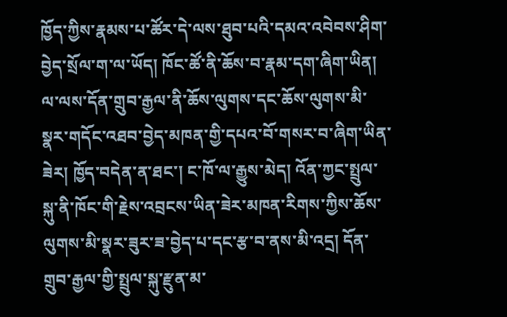ཁྱོད་ཀྱིས་རྣམས་པ་ཚོར་དེ་ལས་ཐུབ་པའི་དམའ་འབེབས་ཤིག་བྱེད་སྲོལ་ག་ལ་ཡོད། ཁོང་ཚོ་ནི་ཆོས་བ་རྣམ་དག་ཞིག་ཡིན། ལ་ལས་དོན་གྲུབ་རྒྱལ་ནི་ཆོས་ལུགས་དང་ཆོས་ལུགས་མི་སྣར་གདོང་འཐབ་བྱེད་མཁན་གྱི་དཔའ་བོ་གསར་བ་ཞིག་ཡིན་ཟེར། ཁྱོད་བདེན་ན་ཐང་། ང་ཁོ་ལ་རྒྱུས་མེད། འོན་ཀྱང་སྤྲུལ་སྐུ་ནི་ཁོང་གི་རྗེས་འབྲངས་ཡིན་ཟེར་མཁན་རིགས་ཀྱིས་ཆོས་ལུགས་མི་སྣར་ཟུར་ཟ་བྱེད་པ་དང་རྩ་བ་ནས་མི་འདྲ། དོན་གྲུབ་རྒྱལ་གྱི་སྤྲུལ་སྐུ་རྫུན་མ་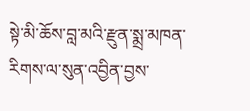སྟེ་མི་ཆོས་བླ་མའི་རྫུན་སྨྲ་མཁན་རིགས་ལ་སུན་འབྱིན་བྱས་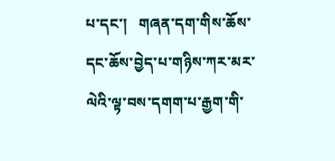པ་དང་།   གཞན་དག་གིས་ཆོས་དང་ཆོས་བྱེད་པ་གཉིས་ཀར་མར་ལེའི་ལྟ་བས་དགག་པ་རྒྱག་གི་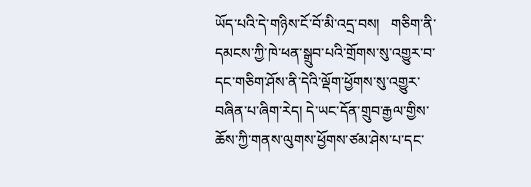ཡོད་པའི་དེ་གཉིས་ངོ་བོ་མི་འདྲ་བས།   གཅིག་ནི་དམངས་ཀྱི་ཁེ་ཕན་སྒྲུབ་པའི་གྲོགས་སུ་འགྱུར་བ་དང་གཅིག་ཤོས་ནི་དེའི་ལྡོག་ཕྱོགས་སུ་འགྱུར་བཞིན་པ་ཞིག་རེད། དེ་ཡང་དོན་གྲུབ་རྒྱལ་གྱིས་ཆོས་ཀྱི་གནས་ལུགས་ཕྱོགས་ཙམ་ཤེས་པ་དང་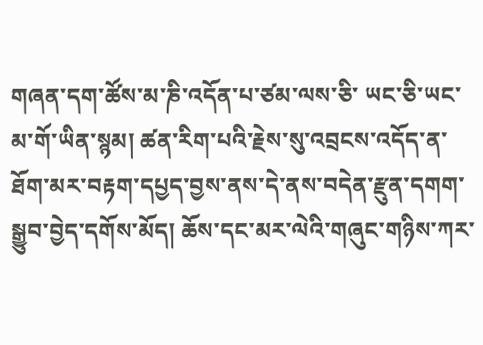གཞན་དག་ཚོས་མ་ཎི་འདོན་པ་ཙམ་ལས་ཅི་ ཡང་ཅི་ཡང་མ་གོ་ཡིན་སྙམ། ཚན་རིག་པའི་རྗེས་སུ་འབྲངས་འདོད་ན་ཐོག་མར་བརྟག་དཔྱད་བྱས་ནས་དེ་ནས་བདེན་རྫུན་དགག་སྒྱུབ་བྱེད་དགོས་མོད། ཆོས་དང་མར་ལེའི་གཞུང་གཉིས་ཀར་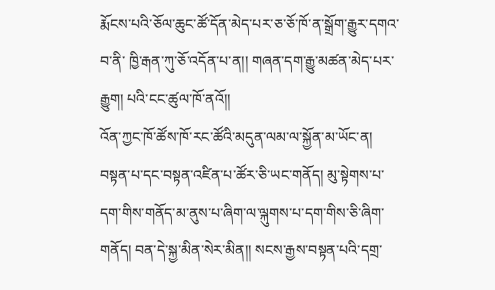རྨོངས་པའི་ཅོལ་ཆུང་ཚོ་དོན་མེད་པར་ཅ་ཅོ་ཁོ་ན་སྒྲོག་རྒྱུར་དགའ་བ་ནི་ ཁྱི་རྒན་ཀུ་ཅོ་འདོན་པ་ན།། གཞན་དག་རྒྱུ་མཚན་མེད་པར་རྒྱུག། པའི་ངང་ཚུལ་ཁོ་ནའོ།།
འོན་ཀྱང་ཁོ་ཚོས་ཁོ་རང་ཚོའི་མདུན་ལམ་ལ་སྐྱོན་མ་ཡོང་ན། བསྟན་པ་དང་བསྟན་འཛིན་པ་ཚོར་ཅི་ཡང་གནོད། མུ་སྟེགས་པ་དག་གིས་གནོད་མ་ནུས་པ་ཞིག་ལ་ལྐུགས་པ་དག་གིས་ཅི་ཞིག་གནོད། བན་དེ་སྐྱ་མིན་སེར་མིན།། སངས་རྒྱས་བསྟན་པའི་དགྲ་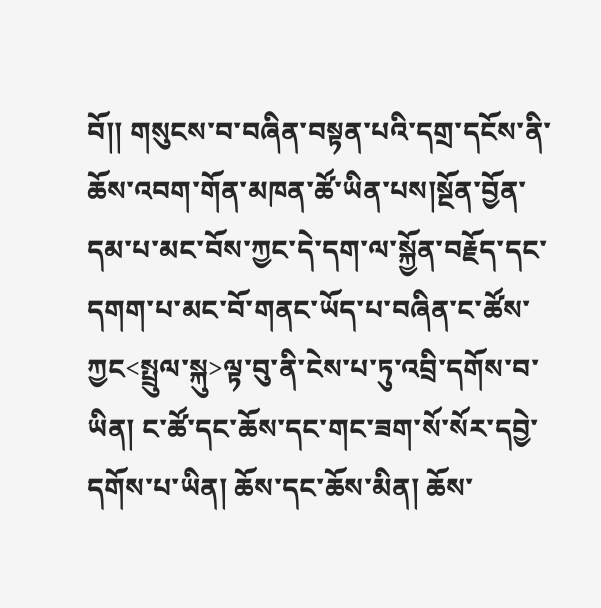བོ།། གསུངས་བ་བཞིན་བསྟན་པའི་དགྲ་དངོས་ནི་ཆོས་འབག་གོན་མཁན་ཚོ་ཡིན་པས།སྔོན་བྱོན་དམ་པ་མང་བོས་ཀྱང་དེ་དག་ལ་སྐྱོན་བརྗོད་དང་དགག་པ་མང་བོ་གནང་ཡོད་པ་བཞིན་ང་ཚོས་ཀྱང<སྤྲུལ་སྐུ>ལྟ་བུ་ནི་ངེས་པ་ཏུ་འབྲི་དགོས་བ་ཡིན། ང་ཚོ་དང་ཆོས་དང་གང་ཟག་སོ་སོར་དབྱེ་དགོས་པ་ཡིན། ཆོས་དང་ཆོས་མིན། ཆོས་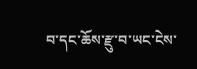བ་དང་ཆོས་རྫུ་བ་ཡང་ངེས་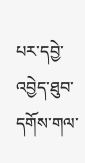པར་དབྱེ་འབྱེད་ཐུབ་དགོས་གལ་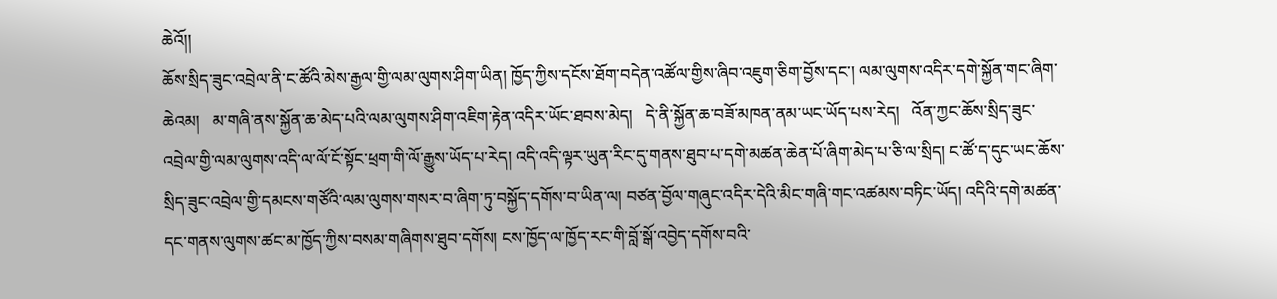ཆེའོ།།
ཆོས་སྲིད་ཟུང་འབྲེལ་ནི་ང་ཚོའི་མེས་རྒྱལ་གྱི་ལམ་ལུགས་ཤིག་ཡིན། ཁྱོད་ཀྱིས་དངོས་ཐོག་བདེན་འཚོལ་གྱིས་ཞིབ་འཇུག་ཅིག་བྱོས་དང་། ལམ་ལུགས་འདིར་དགེ་སྐྱོན་གང་ཞིག་ཆེའམ།   མ་གཞི་ནས་སྐྱོན་ཆ་མེད་པའི་ལམ་ལུགས་ཤིག་འཇིག་རྟེན་འདིར་ཡོང་ཐབས་མེད།   དེ་ནི་སྐྱོན་ཆ་བཟོ་མཁན་ནམ་ཡང་ཡོད་པས་རེད།   འོན་ཀྱང་ཆོས་སྲིད་ཟུང་འབྲེལ་གྱི་ལམ་ལུགས་འདི་ལ་ལོ་ངོ་སྟོང་ཕྲག་གི་ལོ་རྒྱུས་ཡོད་པ་རེད། འདི་འདི་ལྟར་ཡུན་རིང་དུ་གནས་ཐུབ་པ་དགེ་མཚན་ཆེན་པོ་ཞིག་མེད་པ་ཅི་ལ་སྲིད། ང་ཚོ་ད་དུང་ཡང་ཆོས་སྲིད་ཟུང་འབྲེལ་གྱི་དམངས་གཙོའི་ལམ་ལུགས་གསར་བ་ཞིག་ཏུ་བསྐྱོད་དགོས་བ་ཡིན་ལ། བཙན་བྱོལ་གཞུང་འདིར་དེའི་མིང་གཞི་གང་འཚམས་བཏིང་ཡོད། འདིའི་དགེ་མཚན་དང་གནས་ལུགས་ཚང་མ་ཁྱོད་ཀྱིས་བསམ་གཞིགས་ཐུབ་དགོས། ངས་ཁྱོད་ལ་ཁྱོད་རང་གི་བློ་སྒོ་འབྱེད་དགོས་བའི་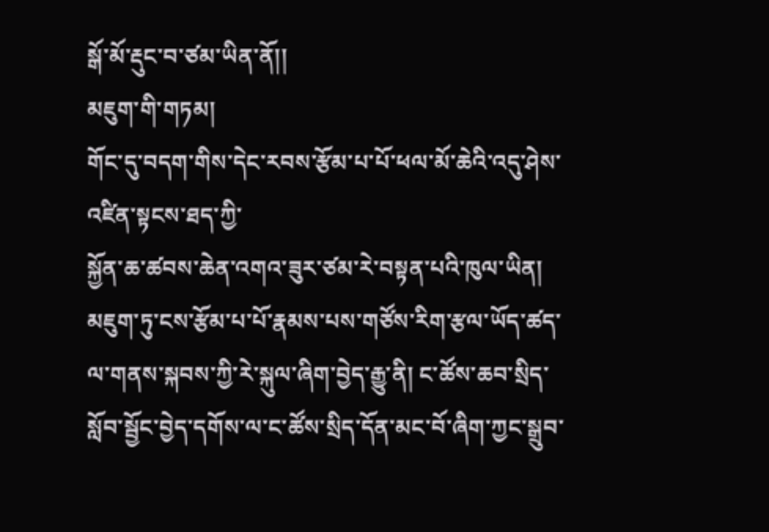སྒོ་མོ་རྡུང་བ་ཙམ་ཡིན་ནོ།།
མཇུག་གི་གཏམ།
གོང་དུ་བདག་གིས་དེང་རབས་རྩོམ་པ་པོ་ཕལ་མོ་ཆེའི་འདུ་ཤེས་འཛིན་སྟངས་ཐད་ཀྱི་
སྐྱོན་ཆ་ཚབས་ཆེན་འགའ་ཟུར་ཙམ་རེ་བསྟན་པའི་ཁུལ་ཡིན། མཇུག་ཏུ་ངས་རྩོམ་པ་པོ་རྣམས་པས་གཙོས་རིག་རྩལ་ཡོད་ཚད་ལ་གནས་སྐབས་ཀྱི་རེ་སྐུལ་ཞིག་བྱེད་རྒྱུ་ནི། ང་ཚོས་ཆབ་སྲིད་སློབ་སྦྱོང་བྱེད་དགོས་ལ་ང་ཚོས་སྲིད་དོན་མང་བོ་ཞིག་ཀྱང་སྒྲུབ་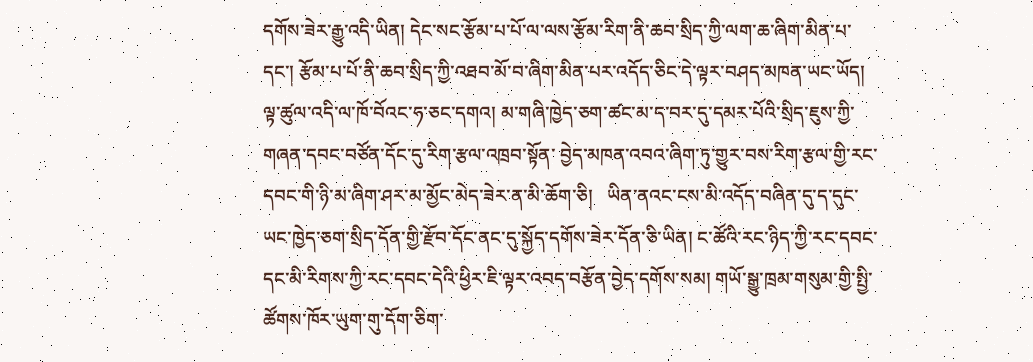དགོས་ཟེར་རྒྱུ་འདི་ཡིན། དེང་སང་རྩོམ་པ་པོ་ལ་ལས་རྩོམ་རིག་ནི་ཆབ་སྲིད་ཀྱི་ལག་ཆ་ཞིག་མིན་པ་དང་། རྩོམ་པ་པོ་ནི་ཆབ་སྲིད་ཀྱི་འཐབ་མོ་བ་ཞིག་མིན་པར་འདོད་ཅིང་དེ་ལྟར་བཤད་མཁན་ཡང་ཡོད། ལྟ་ཚུལ་འདི་ལ་ཁོ་བོའང་ཧ་ཅང་དགའ། མ་གཞི་ཁྱེད་ཅག་ཚང་མ་ད་བར་དུ་དམར་པོའི་སྲིད་ཇུས་ཀྱི་གཞན་དབང་བཙོན་དོང་དུ་རིག་རྩལ་འཁྲབ་སྟོན་ བྱེད་མཁན་འབའ་ཞིག་ཏུ་གྱུར་བས་རིག་རྩལ་གྱི་རང་དབང་གི་ཉི་མ་ཞིག་ཤར་མ་མྱོང་མེད་ཟེར་ན་མི་ཆོག་ཅི།   ཡིན་ནའང་ངས་མི་འདོད་བཞིན་དུ་ད་དུང་ཡང་ཁྱེད་ཅག་སྲིད་དོན་གྱི་རྫོབ་དོང་ནང་དུ་སྐྱོད་དགོས་ཟེར་དོན་ཅི་ཡིན། ང་ཚོའི་རང་ཉིད་ཀྱི་རང་དབང་དང་མི་རིགས་ཀྱི་རང་དབང་དེའི་ཕྱིར་ཇི་ལྟར་འབད་བརྩོན་བྱེད་དགོས་སམ། གཡོ་སྒྱུ་ཁྲམ་གསུམ་གྱི་སྤྱི་ཚོགས་ཁོར་ཡུག་གུ་དོག་ཅིག་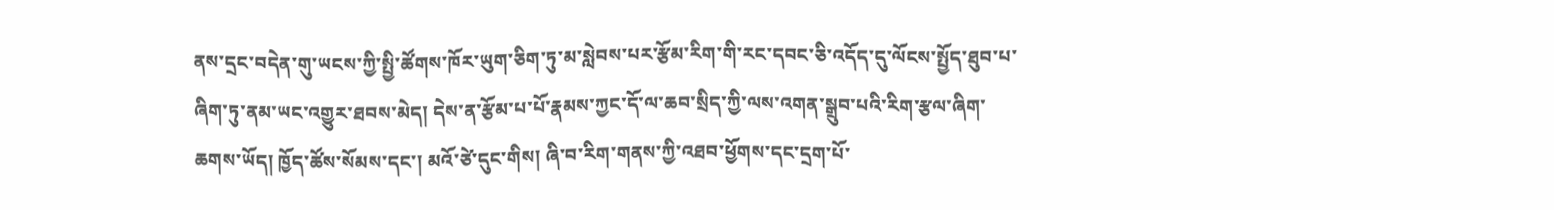ནས་དྲང་བདེན་གུ་ཡངས་ཀྱི་སྤྱི་ཚོགས་ཁོར་ཡུག་ཅིག་ཏུ་མ་སླེབས་པར་རྩོམ་རིག་གི་རང་དབང་ཅི་འདོད་དུ་ལོངས་སྤྱོད་ཐུབ་པ་ཞིག་ཏུ་ནམ་ཡང་འགྱུར་ཐབས་མེད། དེས་ན་རྩོམ་པ་པོ་རྣམས་ཀྱང་དོ་ལ་ཆབ་སྲིད་ཀྱི་ལས་འགན་སྒྲུབ་པའི་རིག་རྩལ་ཞིག་ཆགས་ཡོད། ཁྱོད་ཚོས་སོམས་དང་། མའོ་ཙེ་དུང་གིས། ཞི་བ་རིག་གནས་ཀྱི་འཐབ་ཕྱོགས་དང་དྲག་པོ་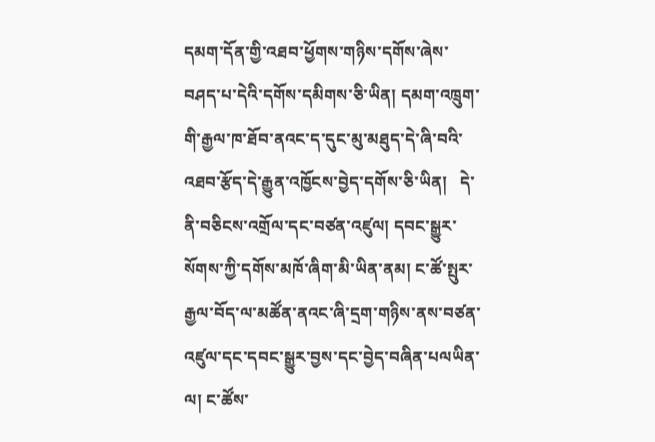དམག་དོན་གྱི་འཐབ་ཕྱོགས་གཉིས་དགོས་ཞེས་བཤད་པ་དེའི་དགོས་དམིགས་ཅི་ཡིན། དམག་འཁྲུག་གི་རྒྱལ་ཁ་ཐོབ་ནའང་ད་དུང་མུ་མཐུད་དེ་ཞི་བའི་འཐབ་རྩོད་དེ་རྒྱུན་འཁྱོངས་བྱེད་དགོས་ཅི་ཡིན།   དེ་ནི་བཅིངས་འགྲོལ་དང་བཙན་འཛུལ། དབང་སྒྱུར་སོགས་ཀྱི་དགོས་མཁོ་ཞིག་མི་ཡིན་ནམ། ང་ཚོ་སྤུར་རྒྱལ་བོད་ལ་མཚོན་ནའང་ཞི་དྲག་གཉིས་ནས་བཙན་འཛུལ་དང་དབང་སྒྱུར་བྱས་དང་བྱེད་བཞིན་པལཡིན་ལ། ང་ཚོས་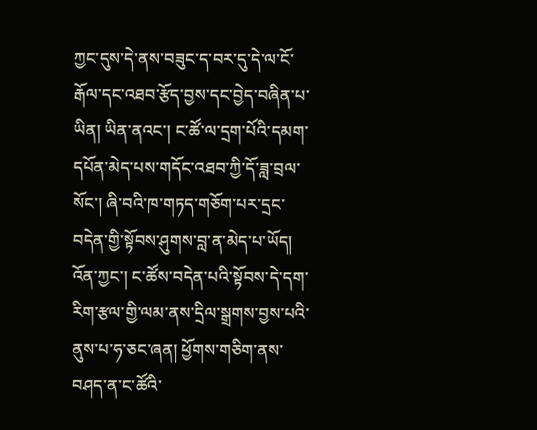ཀྱང་དུས་དེ་ནས་བཟུང་ད་བར་དུ་དེ་ལ་ངོ་རྒོལ་དང་འཐབ་རྩོད་བྱས་དང་བྱེད་བཞིན་པ་ ཡིན། ཡིན་ནའང་། ང་ཚོ་ལ་དྲག་པོའི་དམག་དཔོན་མེད་པས་གདོང་འཐབ་ཀྱི་དོ་ཟླ་བྲལ་སོང་། ཞི་བའི་ཁ་གཏད་གཅོག་པར་དྲང་བདེན་གྱི་སྟོབས་ཤུགས་བླ་ན་མེད་པ་ཡོད། འོན་ཀྱང་། ང་ཚོས་བདེན་པའི་སྟོབས་དེ་དག་རིག་རྩལ་གྱི་ལམ་ནས་དྲིལ་སྒྲགས་བྱས་པའི་ནུས་པ་ཧ་ཅང་ཞན། ཕྱོགས་གཅིག་ནས་བཤད་ན་ང་ཚོའི་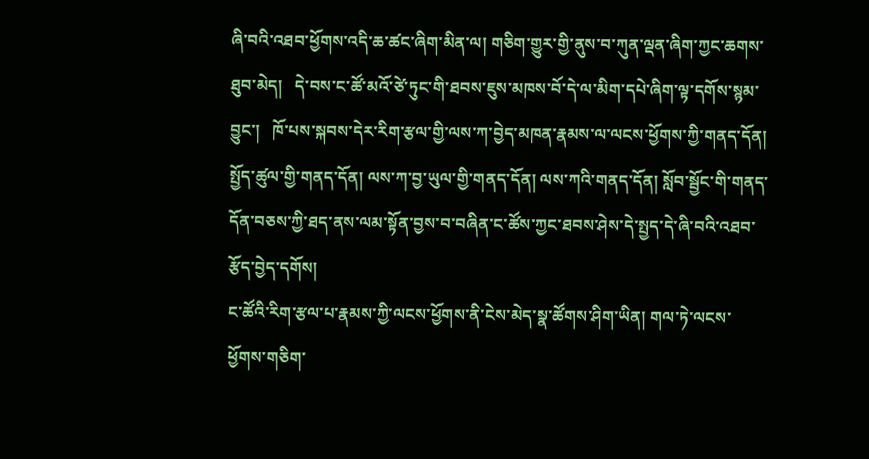ཞི་བའི་འཐབ་ཕྱོགས་འདི་ཆ་ཚང་ཞིག་མིན་ལ། གཅིག་གྱུར་གྱི་ནུས་བ་ཀུན་ལྡན་ཞིག་ཀྱང་ཆགས་ཐུབ་མེད།   དེ་བས་ང་ཚོ་མའོ་ཙེ་ཏུང་གི་ཐབས་ཇུས་མཁས་བོ་དེ་ལ་མིག་དཔེ་ཞིག་ལྟ་དགོས་སྙམ་བྱུང་།   ཁོ་པས་སྐབས་དེར་རིག་རྩལ་གྱི་ལས་ཀ་བྱེད་མཁན་རྣམས་ལ་ལངས་ཕྱོགས་ཀྱི་གནད་དོན། སྤྱོད་ཚུལ་གྱི་གནད་དོན། ལས་ཀ་བྱ་ཡུལ་གྱི་གནད་དོན། ལས་ཀའི་གནད་དོན། སློབ་སྦྱོང་གི་གནད་དོན་བཅས་ཀྱི་ཐད་ནས་ལམ་སྟོན་བྱས་བ་བཞིན་ང་ཚོས་ཀྱང་ཐབས་ཤེས་དེ་སྤྱད་དེ་ཞི་བའི་འཐབ་རྩོད་བྱེད་དགོས།
ང་ཚོའི་རིག་རྩལ་པ་རྣམས་ཀྱི་ལངས་ཕྱོགས་ནི་ངེས་མེད་སྣ་ཚོགས་ཤིག་ཡིན། གལ་ཏེ་ལངས་ཕྱོགས་གཅིག་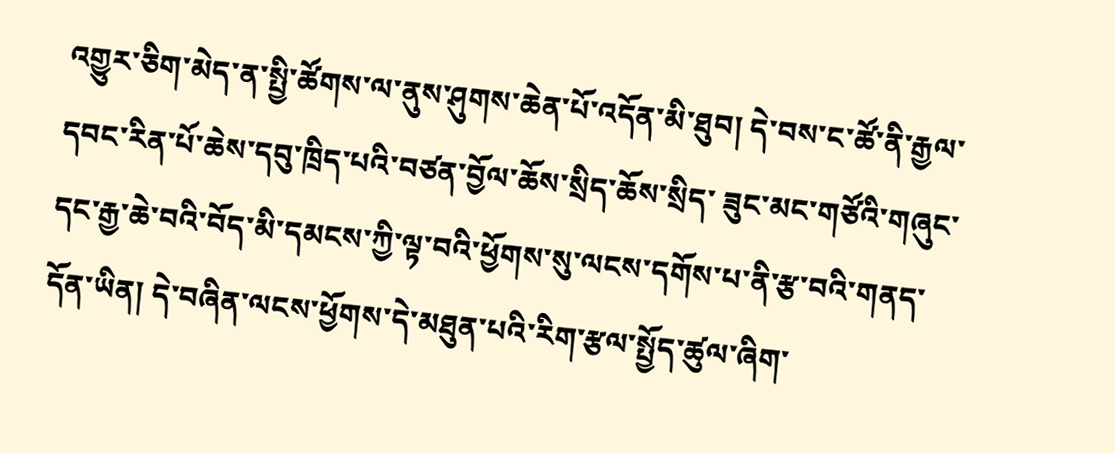འགྱུར་ཅིག་མེད་ན་སྤྱི་ཚོགས་ལ་ནུས་ཤུགས་ཆེན་པོ་འདོན་མི་ཐུབ། དེ་བས་ང་ཚོ་ནི་རྒྱལ་དབང་རིན་པོ་ཆེས་དབུ་ཁྲིད་པའི་བཙན་བྱོལ་ཆོས་སྲིད་ཆོས་སྲིད་ ཟུང་མང་གཙོའི་གཞུང་དང་རྒྱ་ཆེ་བའི་བོད་མི་དམངས་ཀྱི་ལྟ་བའི་ཕྱོགས་སུ་ལངས་དགོས་པ་ནི་རྩ་བའི་གནད་དོན་ཡིན། དེ་བཞིན་ལངས་ཕྱོགས་དེ་མཐུན་པའི་རིག་རྩལ་སྤྱོད་ཚུལ་ཞིག་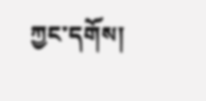ཀྱང་དགོས།